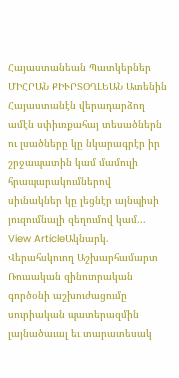Հայաստանեան Պատկերներ
ՄԻՀՐԱՆ ՔԻՒՐՏՕՂԼԵԱՆ Ատենին Հայաստանէն վերադարձող ամէն սփիւռքահայ տեսածներն ու լսածները կը նկարագրէր իր շրջապատին կամ մամուլի հրապարակումներով սիւնակներ կը լեցնէր այնպիսի յուզումնալի զեղումով կամ...
View ArticleԱկնարկ. Վերահսկուող Աշխարհամարտ
Ռուսական զինուորական գործօնի աշխուժացումը սուրիական պատերազմին լայնածաւալ եւ տարատեսակ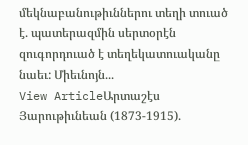մեկնաբանութիւններու տեղի տուած է. պատերազմին սերտօրէն զուգորդուած է տեղեկատուականը նաեւ: Միեւնոյն...
View ArticleԱրտաշէս Յարութիւնեան (1873-1915).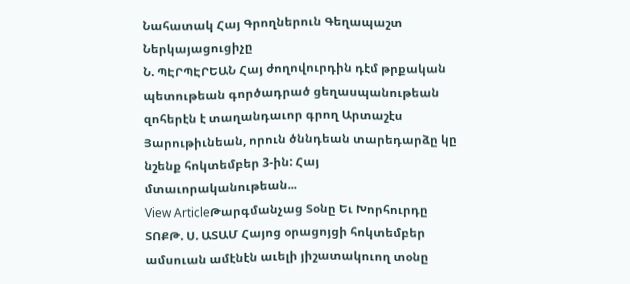Նահատակ Հայ Գրողներուն Գեղապաշտ Ներկայացուցիչը
Ն. ՊԷՐՊԷՐԵԱՆ Հայ ժողովուրդին դէմ թրքական պետութեան գործադրած ցեղասպանութեան զոհերէն է տաղանդաւոր գրող Արտաշէս Յարութիւնեան, որուն ծննդեան տարեդարձը կը նշենք հոկտեմբեր 3-ին: Հայ մտաւորականութեան...
View ArticleԹարգմանչաց Տօնը Եւ Խորհուրդը
ՏՈՔԹ. Ս. ԱՏԱՄ Հայոց օրացոյցի հոկտեմբեր ամսուան ամէնէն աւելի յիշատակուող տօնը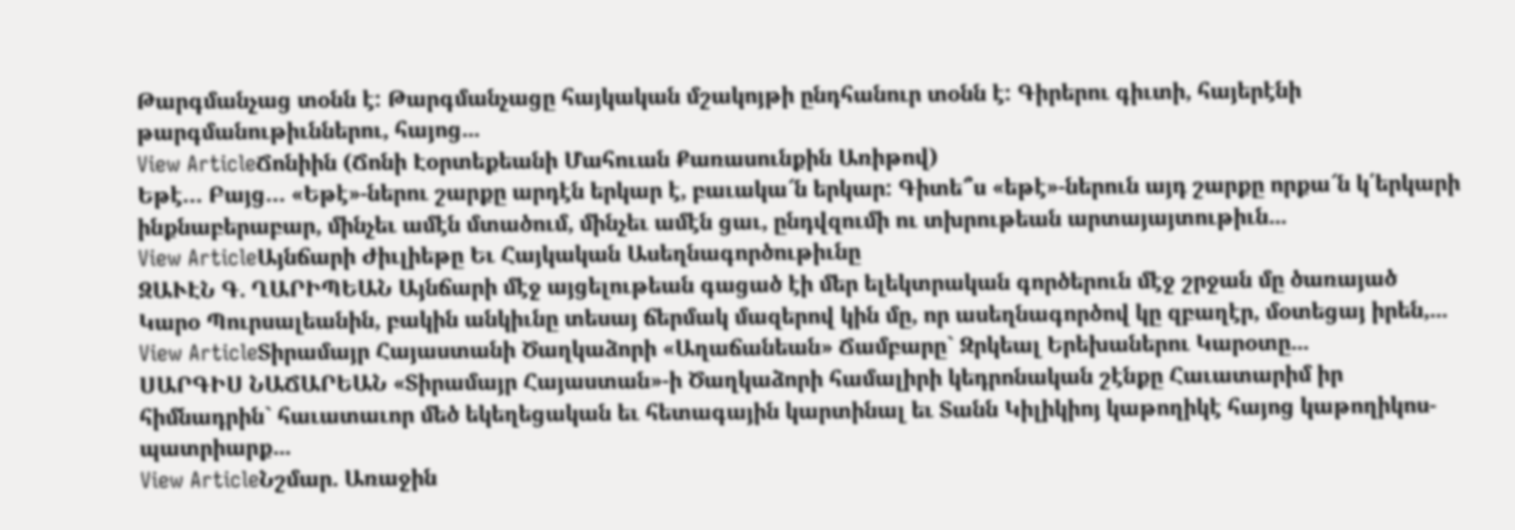Թարգմանչաց տօնն է: Թարգմանչացը հայկական մշակոյթի ընդհանուր տօնն է: Գիրերու գիւտի, հայերէնի թարգմանութիւններու, հայոց...
View ArticleՃոնիին (Ճոնի Էօրտեքեանի Մահուան Քառասունքին Առիթով)
Եթէ… Բայց… «Եթէ»-ներու շարքը արդէն երկար է, բաւակա՜ն երկար: Գիտե՞ս «եթէ»-ներուն այդ շարքը որքա՜ն կ՛երկարի ինքնաբերաբար, մինչեւ ամէն մտածում, մինչեւ ամէն ցաւ, ընդվզումի ու տխրութեան արտայայտութիւն...
View ArticleԱյնճարի Ժիւլիեթը Եւ Հայկական Ասեղնագործութիւնը
ԶԱՒԷՆ Գ. ՂԱՐԻՊԵԱՆ Այնճարի մէջ այցելութեան գացած էի մեր ելեկտրական գործերուն մէջ շրջան մը ծառայած Կարօ Պուրսալեանին, բակին անկիւնը տեսայ ճերմակ մազերով կին մը, որ ասեղնագործով կը զբաղէր, մօտեցայ իրեն,...
View ArticleՏիրամայր Հայաստանի Ծաղկաձորի «Աղաճանեան» Ճամբարը` Զրկեալ Երեխաներու Կարօտը...
ՍԱՐԳԻՍ ՆԱՃԱՐԵԱՆ «Տիրամայր Հայաստան»-ի Ծաղկաձորի համալիրի կեդրոնական շէնքը Հաւատարիմ իր հիմնադրին` հաւատաւոր մեծ եկեղեցական եւ հետագային կարտինալ եւ Տանն Կիլիկիոյ կաթողիկէ հայոց կաթողիկոս- պատրիարք...
View ArticleՆշմար. Առաջին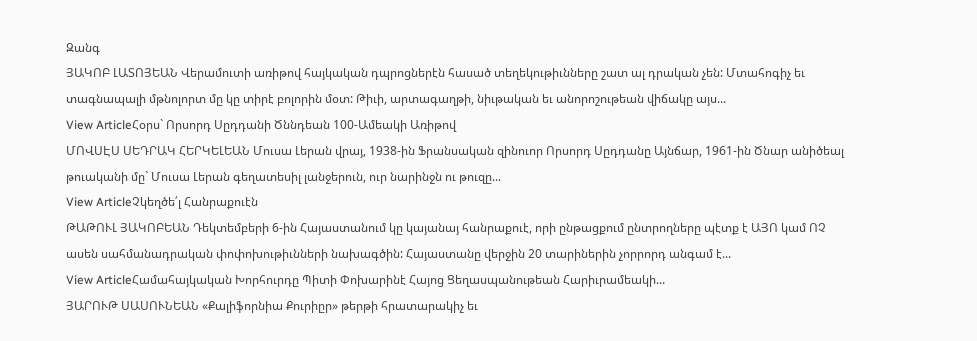Զանգ
ՅԱԿՈԲ ԼԱՏՈՅԵԱՆ Վերամուտի առիթով հայկական դպրոցներէն հասած տեղեկութիւնները շատ ալ դրական չեն: Մտահոգիչ եւ տագնապալի մթնոլորտ մը կը տիրէ բոլորին մօտ: Թիւի, արտագաղթի, նիւթական եւ անորոշութեան վիճակը այս...
View ArticleՀօրս` Որսորդ Սըդդանի Ծննդեան 100-Ամեակի Առիթով
ՄՈՎՍԷՍ ՍԵԴՐԱԿ ՀԵՐԿԵԼԵԱՆ Մուսա Լերան վրայ, 1938-ին Ֆրանսական զինուոր Որսորդ Սըդդանը Այնճար, 1961-ին Ծնար անիծեալ թուականի մը` Մուսա Լերան գեղատեսիլ լանջերուն, ուր նարինջն ու թուզը...
View ArticleՉկեղծե՛լ Հանրաքուէն
ԹԱԹՈՒԼ ՅԱԿՈԲԵԱՆ Դեկտեմբերի 6-ին Հայաստանում կը կայանայ հանրաքուէ, որի ընթացքում ընտրողները պէտք է ԱՅՈ կամ ՈՉ ասեն սահմանադրական փոփոխութիւնների նախագծին: Հայաստանը վերջին 20 տարիներին չորրորդ անգամ է...
View ArticleՀամահայկական Խորհուրդը Պիտի Փոխարինէ Հայոց Ցեղասպանութեան Հարիւրամեակի...
ՅԱՐՈՒԹ ՍԱՍՈՒՆԵԱՆ «Քալիֆորնիա Քուրիըր» թերթի հրատարակիչ եւ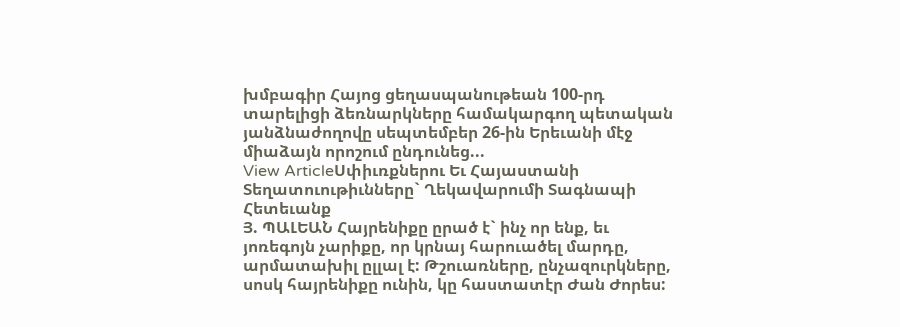խմբագիր Հայոց ցեղասպանութեան 100-րդ տարելիցի ձեռնարկները համակարգող պետական յանձնաժողովը սեպտեմբեր 26-ին Երեւանի մէջ միաձայն որոշում ընդունեց...
View ArticleՍփիւռքներու Եւ Հայաստանի Տեղատուութիւնները` Ղեկավարումի Տագնապի Հետեւանք
Յ. ՊԱԼԵԱՆ Հայրենիքը ըրած է` ինչ որ ենք, եւ յոռեգոյն չարիքը, որ կրնայ հարուածել մարդը, արմատախիլ ըլլալ է: Թշուառները, ընչազուրկները, սոսկ հայրենիքը ունին, կը հաստատէր Ժան Ժորես: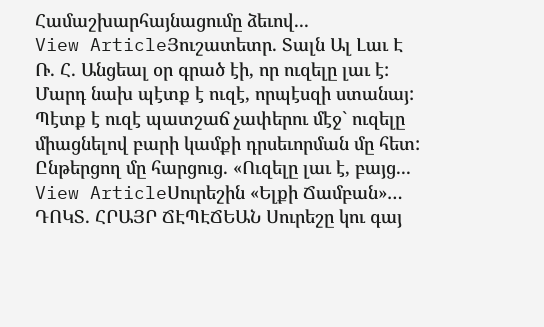Համաշխարհայնացումը ձեւով...
View ArticleՅուշատետր. Տալն Ալ Լաւ Է
Ռ. Հ. Անցեալ օր գրած էի, որ ուզելը լաւ է: Մարդ նախ պէտք է ուզէ, որպէսզի ստանայ: Պէտք է ուզէ պատշաճ չափերու մէջ` ուզելը միացնելով բարի կամքի դրսեւորման մը հետ: Ընթերցող մը հարցուց. «Ուզելը լաւ է, բայց...
View ArticleՍուրեշին «Ելքի Ճամբան»…
ԴՈԿՏ. ՀՐԱՅՐ ՃԷՊԷՃԵԱՆ Սուրեշը կու գայ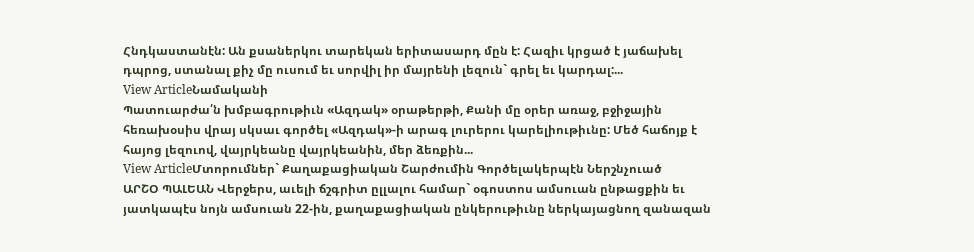Հնդկաստանէն: Ան քսաներկու տարեկան երիտասարդ մըն է: Հազիւ կրցած է յաճախել դպրոց, ստանալ քիչ մը ուսում եւ սորվիլ իր մայրենի լեզուն` գրել եւ կարդալ:...
View ArticleՆամականի
Պատուարժա՛ն խմբագրութիւն «Ազդակ» օրաթերթի, Քանի մը օրեր առաջ, բջիջային հեռախօսիս վրայ սկսաւ գործել «Ազդակ»-ի արագ լուրերու կարելիութիւնը: Մեծ հաճոյք է հայոց լեզուով, վայրկեանը վայրկեանին, մեր ձեռքին...
View ArticleՄտորումներ` Քաղաքացիական Շարժումին Գործելակերպէն Ներշնչուած
ԱՐՇՕ ՊԱԼԵԱՆ Վերջերս, աւելի ճշգրիտ ըլլալու համար` օգոստոս ամսուան ընթացքին եւ յատկապէս նոյն ամսուան 22-ին, քաղաքացիական ընկերութիւնը ներկայացնող զանազան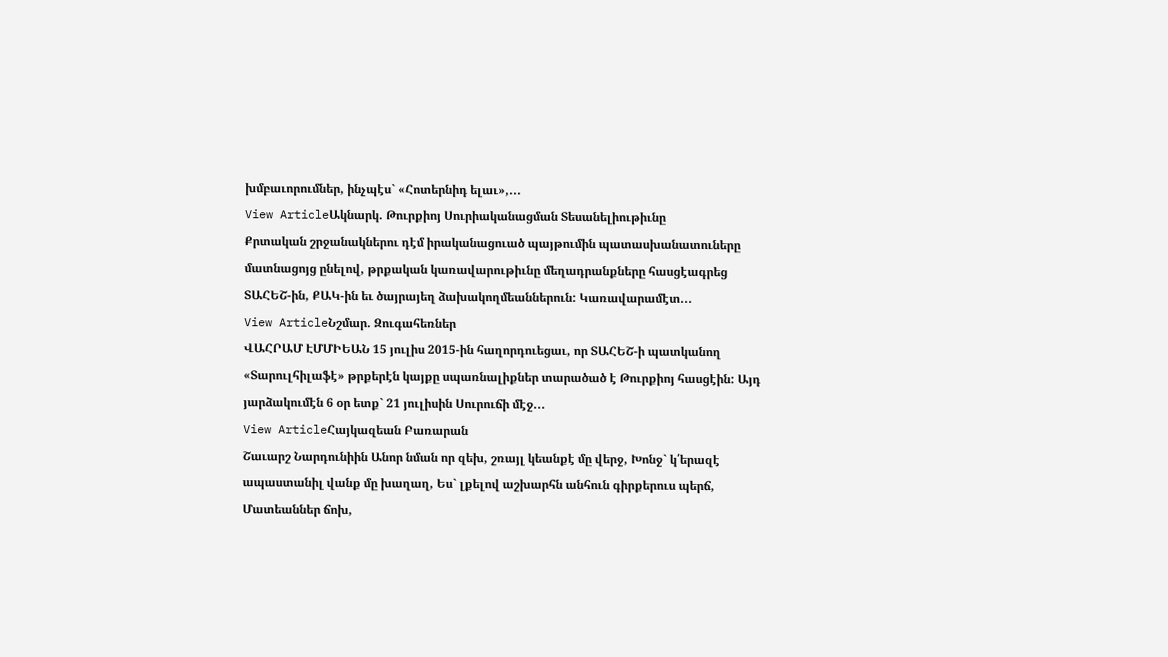խմբաւորումներ, ինչպէս` «Հոտերնիդ ելաւ»,...
View ArticleԱկնարկ. Թուրքիոյ Սուրիականացման Տեսանելիութիւնը
Քրտական շրջանակներու դէմ իրականացուած պայթումին պատասխանատուները մատնացոյց ընելով, թրքական կառավարութիւնը մեղադրանքները հասցէագրեց ՏԱՀԵՇ-ին, ՔԱԿ-ին եւ ծայրայեղ ձախակողմեաններուն: Կառավարամէտ...
View ArticleՆշմար. Զուգահեռներ
ՎԱՀՐԱՄ ԷՄՄԻԵԱՆ 15 յուլիս 2015-ին հաղորդուեցաւ, որ ՏԱՀԵՇ-ի պատկանող «Տարուլհիլաֆէ» թրքերէն կայքը սպառնալիքներ տարածած է Թուրքիոյ հասցէին: Այդ յարձակումէն 6 օր ետք` 21 յուլիսին Սուրուճի մէջ...
View ArticleՀայկազեան Բառարան
Շաւարշ Նարդունիին Անոր նման որ զեխ, շռայլ կեանքէ մը վերջ, Խոնջ` կ՛երազէ ապաստանիլ վանք մը խաղաղ, Ես` լքելով աշխարհն անհուն գիրքերուս պերճ, Մատեաններ ճոխ,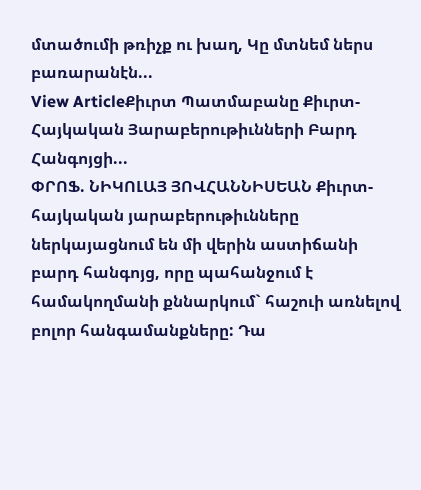մտածումի թռիչք ու խաղ, Կը մտնեմ ներս բառարանէն...
View ArticleՔիւրտ Պատմաբանը Քիւրտ-Հայկական Յարաբերութիւնների Բարդ Հանգոյցի...
ՓՐՈՖ. ՆԻԿՈԼԱՅ ՅՈՎՀԱՆՆԻՍԵԱՆ Քիւրտ-հայկական յարաբերութիւնները ներկայացնում են մի վերին աստիճանի բարդ հանգոյց, որը պահանջում է համակողմանի քննարկում` հաշուի առնելով բոլոր հանգամանքները: Դա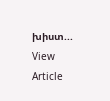խիստ...
View Article